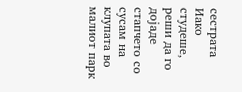сестрата
Иако студеше, реши да го дојаде стапчето со сусам на клупата во малиот парк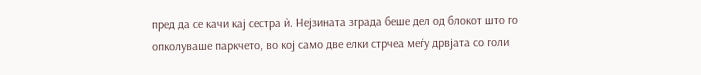пред да се качи кај сестра ѝ. Нејзината зграда беше дел од блокот што го опколуваше паркчето, во кој само две елки стрчеа меѓу дрвјата со голи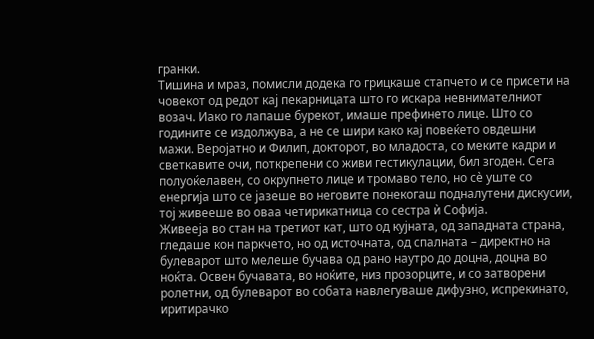гранки.
Тишина и мраз, помисли додека го грицкаше стапчето и се присети на човекот од редот кај пекарницата што го искара невнимателниот возач. Иако го лапаше бурекот, имаше префинето лице. Што со годините се издолжува, а не се шири како кај повеќето овдешни мажи. Веројатно и Филип, докторот, во младоста, со меките кадри и светкавите очи, поткрепени со живи гестикулации, бил згоден. Сега полуоќелавен, со окрупнето лице и тромаво тело, но сѐ уште со енергија што се јазеше во неговите понекогаш подналутени дискусии, тој живееше во оваа четирикатница со сестра ѝ Софија.
Живееја во стан на третиот кат, што од кујната, од западната страна, гледаше кон паркчето, но од источната, од спалната – директно на булеварот што мелеше бучава од рано наутро до доцна, доцна во ноќта. Освен бучавата, во ноќите, низ прозорците, и со затворени ролетни, од булеварот во собата навлегуваше дифузно, испрекинато, иритирачко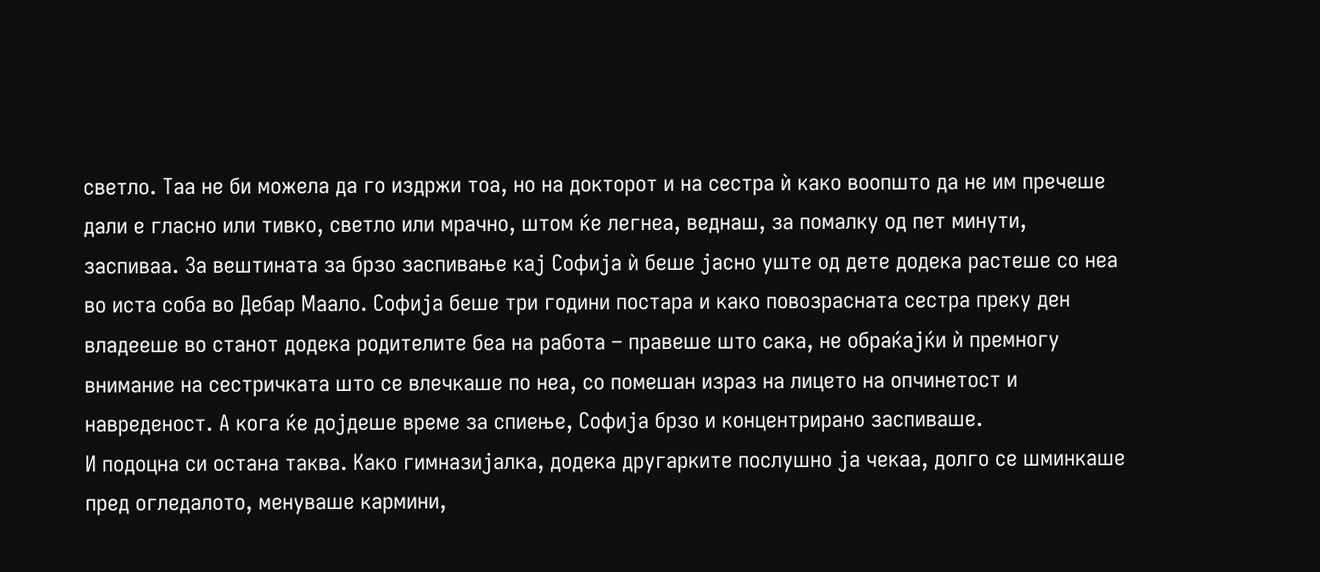светло. Таа не би можела да го издржи тоа, но на докторот и на сестра ѝ како воопшто да не им пречеше дали е гласно или тивко, светло или мрачно, штом ќе легнеа, веднаш, за помалку од пет минути, заспиваа. За вештината за брзо заспивање кај Софија ѝ беше јасно уште од дете додека растеше со неа во иста соба во Дебар Маало. Софија беше три години постара и како повозрасната сестра преку ден владееше во станот додека родителите беа на работа – правеше што сака, не обраќајќи ѝ премногу внимание на сестричката што се влечкаше по неа, со помешан израз на лицето на опчинетост и навреденост. А кога ќе дојдеше време за спиење, Софија брзо и концентрирано заспиваше.
И подоцна си остана таква. Како гимназијалка, додека другарките послушно ја чекаа, долго се шминкаше пред огледалото, менуваше кармини,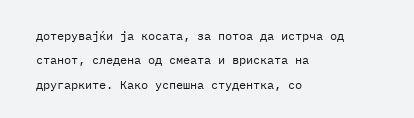дотерувајќи ја косата, за потоа да истрча од станот, следена од смеата и вриската на другарките. Како успешна студентка, со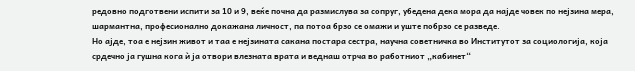редовно подготвени испити за 10 и 9, веќе почна да размислува за сопруг, убедена дека мора да најде човек по нејзина мера, шармантна, професионално докажана личност, па потоа брзо се омажи и уште побрзо се разведе.
Но ајде, тоа е нејзин живот и таа е нејзината сакана постара сестра, научна советничка во Институтот за социологија, која срдечно ја гушна кога ѝ ја отвори влезната врата и веднаш отрча во работниот „кабинет“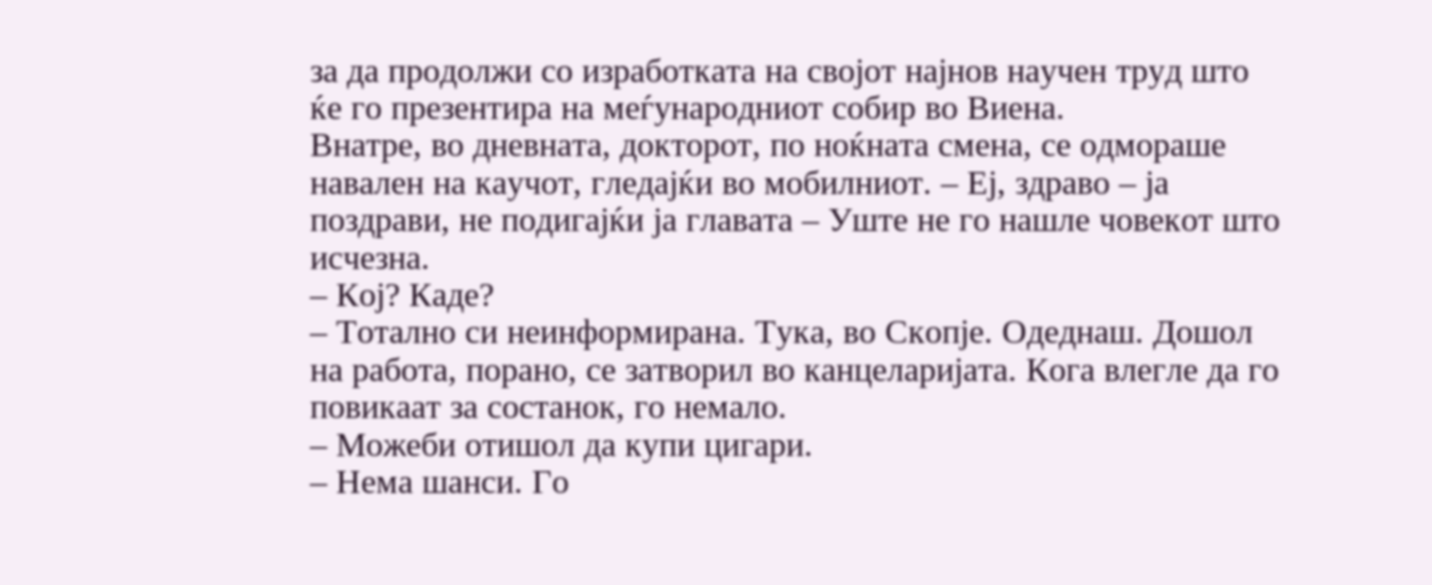за да продолжи со изработката на својот најнов научен труд што ќе го презентира на меѓународниот собир во Виена.
Внатре, во дневната, докторот, по ноќната смена, се одмораше навален на каучот, гледајќи во мобилниот. – Еј, здраво – ја поздрави, не подигајќи ја главата – Уште не го нашле човекот што исчезна.
– Кој? Каде?
– Тотално си неинформирана. Тука, во Скопје. Одеднаш. Дошол на работа, порано, се затворил во канцеларијата. Кога влегле да го повикаат за состанок, го немало.
– Можеби отишол да купи цигари.
– Нема шанси. Го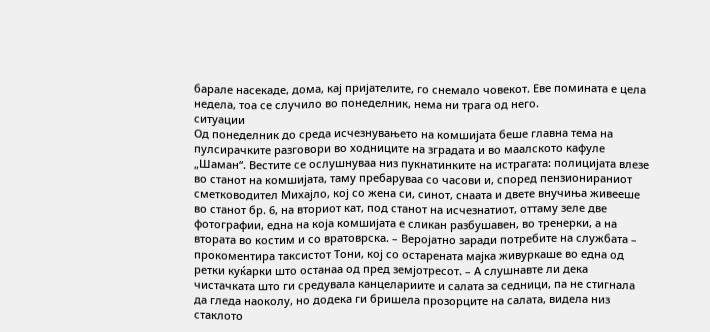барале насекаде, дома, кај пријателите, го снемало човекот. Еве помината е цела недела, тоа се случило во понеделник, нема ни трага од него.
ситуации
Од понеделник до среда исчезнувањето на комшијата беше главна тема на пулсирачките разговори во ходниците на зградата и во маалското кафуле „Шаман“. Вестите се ослушнуваа низ пукнатинките на истрагата: полицијата влезе во станот на комшијата, таму пребаруваа со часови и, според пензионираниот сметководител Михајло, кој со жена си, синот, снаата и двете внучиња живееше во станот бр. 6, на вториот кат, под станот на исчезнатиот, оттаму зеле две фотографии, една на која комшијата е сликан разбушавен, во тренерки, а на втората во костим и со вратоврска. – Веројатно заради потребите на службата – прокоментира таксистот Тони, кој со остарената мајка живуркаше во една од ретки куќарки што останаа од пред земјотресот. – А слушнавте ли дека чистачката што ги средувала канцелариите и салата за седници, па не стигнала да гледа наоколу, но додека ги бришела прозорците на салата, видела низ стаклото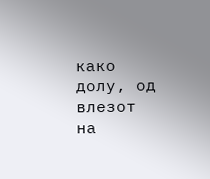како долу, од влезот на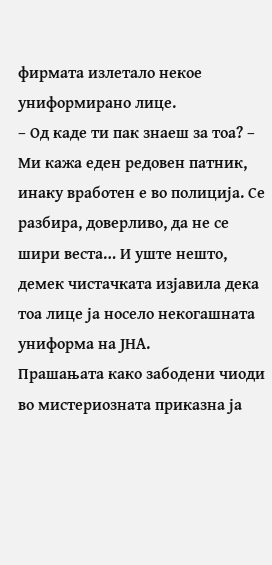фирмата излетало некое униформирано лице.
– Од каде ти пак знаеш за тоа? – Ми кажа еден редовен патник, инаку вработен е во полиција. Се разбира, доверливо, да не се шири веста… И уште нешто, демек чистачката изјавила дека тоа лице ја носело некогашната униформа на ЈНА.
Прашањата како забодени чиоди во мистериозната приказна ја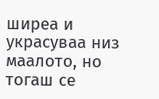ширеа и украсуваа низ маалото, но тогаш се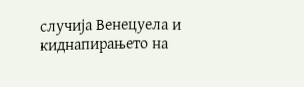случија Венецуела и киднапирањето на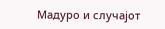Мадуро и случајот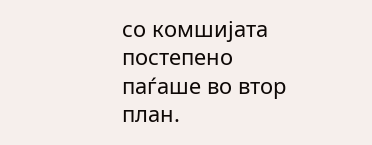со комшијата постепено паѓаше во втор план.